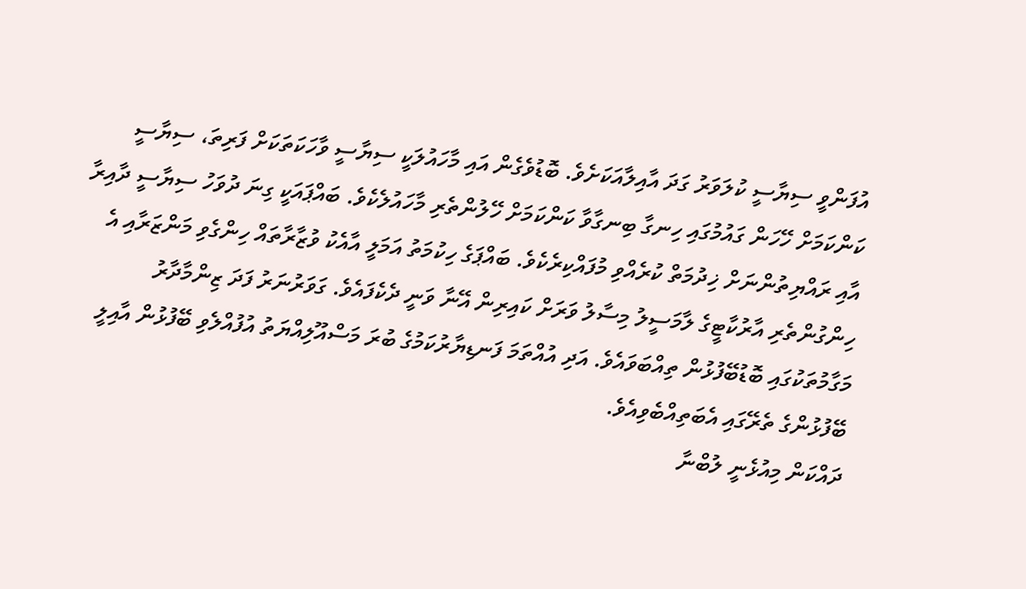އުފަންވީ ސިޔާސީ ކުލަވަރު ގަދަ އާއިލާއަކަށެވެ. ބޮޑުވެގެން އައި މާހައުލަކީ ސިޔާސީ ވާހަކަތަކަށް ފަރިތަ، ސިޔާސީ ކަންކަމަށް ހޭހަން ގައުމުގައި ހިނގާ ބިނގާވާ ކަންކަމަށް ހޭލުންތެރި މާހައުލެކެވެ. ބައްޕައަކީ ގިނަ ދުވަހު ސިޔާސީ ދާއިރާ އާއި ރައްޔިތުންނަށް ޚިދުމަތް ކުރެއްވި މުފައްކިރެކެވެ. ބައްޕަގެ ހިކުމަތު އަމަލީ އާއެކު ވުޒާރާތައް ހިންގެވި މަންޒަރާއި އެ ހިންގުންތެރި އާރުކާޓީގެ ލާމަސީލު މިސާލު ވަރަށް ކައިރިން އޭނާ ވަނީ ދެކެފައެވެ. ގަވަރުނަރު ފަދަ ޒިންމާދާރު މަގާމުތަކުގައި ބޮޑުބޭފުޅުން ތިއްބަވައެވެ. އަދި އުއްތަމަ ފަނޑިޔާރުކަމުގެ ބުރަ މަސްއޫލިއްޔަތު އުފުއްލެވި ބޭފުޅުން އާއިލީ ބޭފުޅުންގެ ތެރޭގައި އެބަތިއްބެވިއެވެ.
ދައްކަން މިއުޅެނީ ލުބްނާ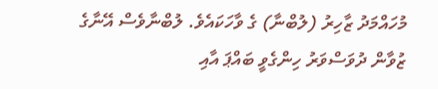މުހައްމަދު ޒާހިރު (ލުބްނާ) ގެ ވާހަކައެވެ. ލުބްނާވެސް އޭނާގެ ޒުވާން ދުވަސްވަރު ހިންގެވީ ބައްޕަ އާއި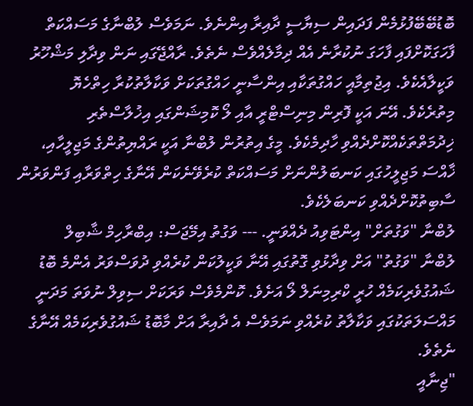ބޮޑުބޭބޭފުޅުމެން ފަދައިން ސިޔާސީ ދާއިރާ އިންނެވެ. ނަމަވެސް ލުބްނާގެ މަސައްކަތް ފާހަގަކޮށްފައި ފާހަގަ ނުކުރާނެ އެއް ދިމާލެއްވެސް ނެތެވެ. ރާއްޖޭގައި ނަން ވިދާލި މަޝްހޫރު ވަކީލާއެކެވެ. އިޖުތިމާއީ ހައްގުތަކާއި އިންސާނީ ހައްގުތަކަށް ވަކާލާތުކުރާ ހިތްހެޔޮ މިތުރެކެވެ. އޭނަ އަކީ ފޮރިން މިނިސްޓްރީ އާއި ލޯ ކޮމިޝަންގައި އިޚުލާސްތެރި ޚިދުމަތްތަކެއްކޮށްދެއްވި ހާދިމެކެވެ. މީގެ އިތުރުން ލުބްނާ އަކީ ރައްޔިތުންގެ މަޖިލީހާއި، ޚާއްސަ މަޖިލީހުގައި ކަނބަލުންނަށް މަސައްކަތް ކުރެވޭނެކަން އޭނާގެ ހިތްވަރާއި ފަންވަރުން ސާބިތުކޮށްދެއްވި ކަނބަލެކެވެ.
ލުބްނާ "ވަގުތަށް" އިންޓަވިއު ދެއްވަނީ. --- ވަގުތު އިމޭޖަސް: އިބްރާހިމް ޝާބިލް
ލުބްނާ "ވަގުތު" އަށް ވިދާޅުވި ގޮތުގައި އޭނާ ވަކީލުކަން ކުރެއްވި ދުވަސްވަރު އެންމެ ބޮޑު ޝައުގުވެރިކަމެއް ހުރީ ކްރިމިނަލް ލޯ އަށެވެ. ކޮންމެވެސް ވަރަކަށް ސިވިލް ނުވަތަ މަދަނީ މައްސަލަތަކުގައި ވަކާލާތު ކުރެއްވި ނަމަވެސް އެ ދާއިރާ އަށް މާބޮޑު ޝައުގުވެރިކަމެއް އޭނާގެ ނެތެވެ.
"ޖިނާއީ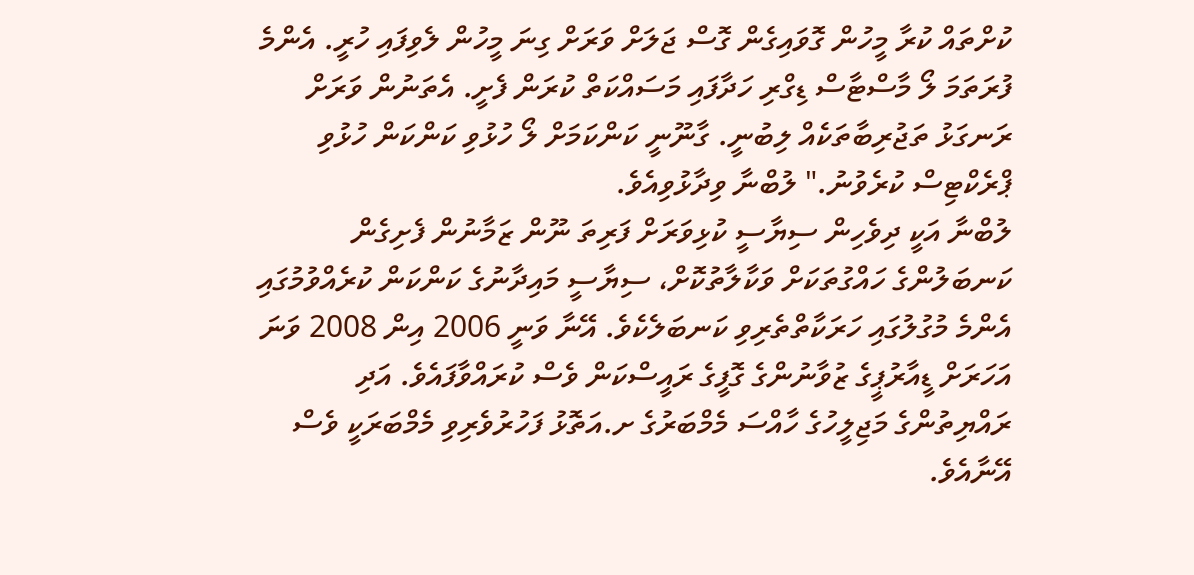ކުށްތައް ކުރާ މީހުން ގޮވައިގެން ގޮސް ޖަލަށް ވަރަށް ގިނަ މީހުން ލެވިފައި ހުރީ. އެންމެ ފުރަތަމަ ލޯ މާސްޓާސް ޑިގްރި ހަދާފައި މަސައްކަތް ކުރަން ފެށީ. އެތަނުން ވަރަށް ރަނގަޅު ތަޖުރިބާތަކެއް ލިބުނީ. ގާނޫނީ ކަންކަމަށް ލޯ ހުޅުވި ކަންކަން ހުޅުވި ޕްރެކްޓިސް ކުރެވުނު." ލުބްނާ ވިދާޅުވިއެވެ.
ލުބްނާ އަކީ ދިވެހިން ސިޔާސީ ކުޅިވަރަށް ފަރިތަ ނޫން ޒަމާނުން ފެށިގެން ކަނބަލުންގެ ހައްގުތަކަށް ވަކާލާތުކޮށް، ސިޔާސީ މައިދާނުގެ ކަންކަން ކުރެއްވުމުގައި އެންމެ މުގުލުގައި ހަރަކާތްތެރިވި ކަނބަލެކެވެ. އޭނާ ވަނީ 2006 އިން 2008 ވަނަ އަހަރަށް ޑީއާރުޕީގެ ޒުވާނުންގެ ގޮފީގެ ރައީސްކަން ވެސް ކުރައްވާފައެވެ. އަދި ރައްޔިތުންގެ މަޖިލީހުގެ ހާއްސަ މެމްބަރުގެ ށ.އަތޮޅު ފަހުރުވެރިވި މެމްބަރަކީ ވެސް އޭނާއެވެ.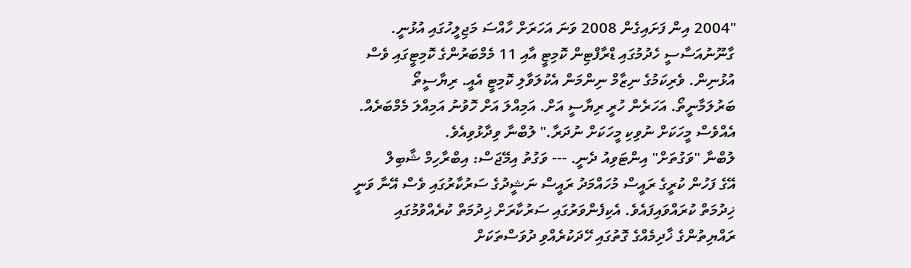"2004 އިން ފަށައިގެން 2008 ވަނަ އަހަރަށް ހާއްސަ މަޖިލީހުގައި އުޅުނީ. ގާނޫނުއަސާސީ ހެދުމުގައި ޑްރާފްޓިން ކޮމިޓީ އާއި 11 މެމްބަރުންގެ ކޮމިޓީގައި ވެސް އުޅުނިން. ވެރިކަމުގެ ނިޒާމް ނިންމަން އެކުލަވާލި ކޮމިޓީ އެއީ. ރިޔާސީތޯ ބަރުލަމާނީތޯ. އަހަރެން ހުރީ ރިޔާސީ އަށް. އަމިއްލަ އަށް ހޮވުނު އަމިއްލަ މެމްބަރެއް. އެއްވެސް މީހަކަށް ނުވިކި މީހަކަށް ނުދަރާ." ލުބްނާ ވިދާޅުވިއެވެ.
ލުބްނާ "ވަގުތަށް" އިންޓަވިއު ދެނީ. --- ވަގުތު އިމޭޖަސް: އިބްރާހިމް ޝާބިލް
އޭގެ ފަހުން ކުރީގެ ރައީސް މުހައްމަދު ރައީސް ނަޝީދުގެ ސަރުކާރުގައި ވެސް އޭނާ ވަނީ ޚިދުމަތް ކުރައްވައިފައެވެ. އެކިފެންވަރުގައި ސަރުކާރަށް ޚިދުމަތް ކުރެއްވުމުގައި ރައްޔިތުންގެ ޚާދިމެއްގެ ގޮތުގައި ހޭދަކުރެއްވި ދުވަސްތަކަށް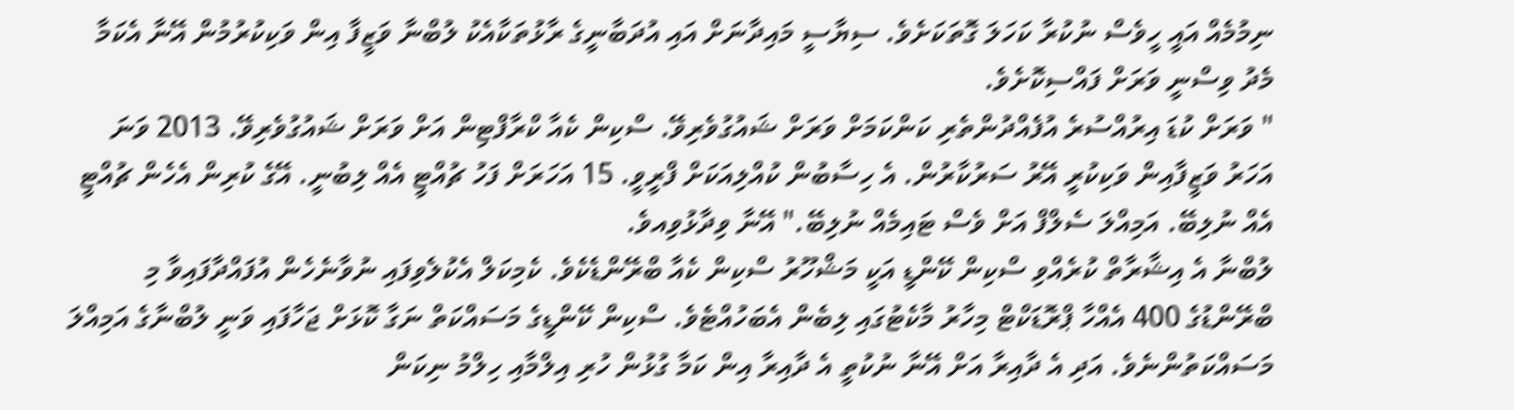ނިމުމެއް އައީ ހީވެސް ނުކުރާ ކަހަލަ ގޮތަކަށެވެ. ސިޔާސީ މައިދާނަށް އައި އުދަބާނީގެ ރާޅުތަކާއެކު ލުބްނާ ވަޒީފާ އިން ވަކިކުރުމުން އޭނާ އެކަމާ މެދު ވިސްނީ ވަރަށް ފައްސިކޮށެވެ.
" ވަރަށް ކުޑަ އިރުއްސުރެ އުފެއްދުންތެރި ކަންކަމަށް ވަރަށް ޝައުގުވެރިވޭ. ސްކިން ކެއާ ކްރާފްޓިން އަށް ވަރަށް ޝައުގުވެރިވޭ. 2013 ވަނަ އަހަރު ވަޒީފާއިން ވަކިކުރީ އޭރު ސަރުކާރުން. އެ ހިސާބުން ކުއްލިއަކަށް ފްރީވީ. 15 އަހަރަށް ފަހު ޗުއްޓީ އެއް ލިބުނީ. އޭގެ ކުރިން އެހެން ޗުއްޓީ އެއް ނުލިބޭ. އަމިއްލަ ސެލްފް އަށް ވެސް ޓައިމެއް ނުލިބޭ." އޭނާ ވިދާޅުވިއވެ.
ލުބްނާ އެ އިޝާރާތް ކުރެއްވި ސްކިން ކޭންޑީ އަކީ މަޝްހޫރު ސްކިން ކެއާ ބްރޭންޑެކެވެ. ކެމިކަލް އެކުލެވިފައި ނުވާނެހެން އުފައްދާފައިވާ މި ބްރޭންޑުގެ 400 އެއްހާ ޕްރޮޑަކްޓް މިހާރު މާކެޓުގައި ލިބެން އެބަހުއްޓެވެ. ސްކިން ކޭންޑީގެ މަސައްކަތް ނަގާ ކޮޅަށް ޖަހާފައި ވަނީ ލުބްނާގެ އަމިއްލަ މަސައްކަތުންނެވެ. އަދި އެ ދާއިރާ އަށް އޭނާ ނުކުތީ އެ ދާއިރާ އިން ކަމާ ގުޅުން ހުރި އިލްމާއި ހިލްމު ނިކަން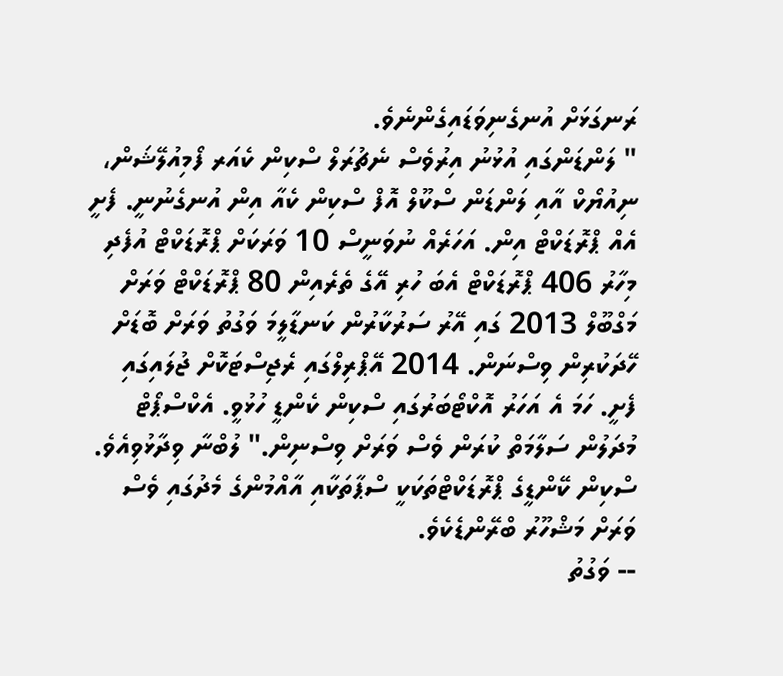ރަނގަޅަށް އުނގެނިވަޑައިގެންނެވެ.
" ލަންޑަންގައި އުޅުނު އިރުވެސް ނެޗުރަލް ސްކިން ކެއަރ ފޯމިއުލޭޝަން، ނިއުޔޯކް އާއި ލަންޑަން ސްކޫލް އޮފް ސްކިން ކެއާ އިން އުނގެނުނީ. ފެށީ އެއް ޕްރޮޑަކްޓް އިން. އަހަރެއް ނުވަނީސް 10 ވަރަކަށް ޕްރޮޑަކްޓް އުފެދި މިހާރު 406 ޕްރޮޑަކްޓް އެބަ ހުރި އޭގެ ތެރެއިން 80 ޕްރޮޑަކްޓް ވަރަށް މަގްބޫލް 2013 ގައި އޭރު ސަރުކާރުން ކަނޑާލީމަ ވަގުތު ވަރަށް ބޮޑަށް ހޭދަކުރިން ވިސްނަން. 2014 އޭޕްރިލްގައި ރެޖިސްޓަކޮށް ޖުލައިގައި ފެށީ. ހަމަ އެ އަހަރު އޮކްޓޯބަރުގައި ސްކިން ކެންޑީ ހުޅުވީ. އެކްސްޕޯޓް މުދަލުން ސަލާމަތް ކުރަން ވެސް ވަރަށް ވިސްނިން." ލުބްނާ ވިދާޅުވިއެވެ.
ސްކިން ކޭންޑީގެ ޕްރޮޑަކްޓްތަކަކީ ސްޕާތަކާއި އާއްމުންގެ މެދުގައި ވެސް ވަރަށް މަޝްހޫރު ބްރޭންޑެކެވެ.
-- ވަގުތު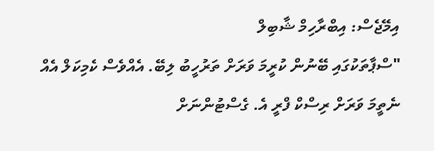އިމޭޖެސް: އިބްރާހިމް ޝާބިލް
"ސްޕާތަކުގައި ބޭނުން ކުރީމަ ވަރަށް ތަރުހީބު ލިބޭ. އެއްވެސް ކެމިކަލް އެއް ނެތީމަ ވަރަށް ރިސްކް ފްރީ އެ. ގެސްޓުންނަށް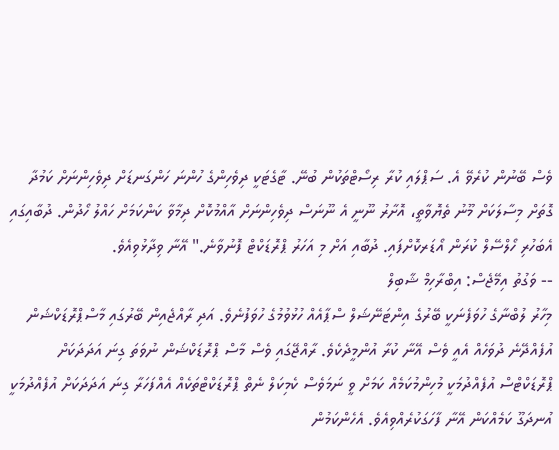ވެސް ބޭނުން ކުރެވޭ އެ. ސަޕްލައި ކުރާ ރިސޯޓްތަކުން ބުނޭ. ޓާގެޓަކީ ދިވެހިންގެ ހުންނަ ހަންގަނޑަށް ދިވެހިންނަށް ކަމުދާ ގޮތަށް މިސާލަކަށް މޫނު ތެޔޮވާތީ، އޮށާރު ނޫނީ އެ ނޫނަސް ދިވެހިންނަށް އާއްމުކޮށް ދިމާވާ ކަންކަމަށް ހައްލު ހޯދުން. ދުބާއިގައި އެބަހުރި ހޯލްސޭލް ކުރަން އޯޑަރކޮށްފައި. ދުބާއި އަށް މި އަހަރު ޕްރޮޑަކްޓް ފޮނުވާނެ." އޭނާ ވިދާޅުވިއެވެ.
-- ވަގުތު އިމޭޖެސް: އިބްރާހިމް ޝާބިލް
މިހާރު ލުބްނާގެ ހުވަފެނަކީ ބޭރުގެ އިންޓަނޭޝަލް ސްޕާއެއް ހުޅުވުމުގެ ހުވަފުނެވެ. އަދި ރާއްޖެއިން ބޭރުގައި މާސްޕްރޮޑަކްޝަން އުފެއްދޭނެ ދުވަހެއް އެއީ ވެސް އޭނާ ކުރާ އުންމީދެކެވެ. ރާއްޖޭގައި ވެސް މާސް ޕްރޮޑަކްޝަން ނުވަތަ ގިނަ އަދަދަކަށް ޕްރޮޑަކްޓްސް އުފެއްދުމަކީ މުހިންމުކަމެއް ކަމަށް ވީ ނަމަވެސް ކެމިކަލް ނެތް ޕްރޮޑަކްޓްތަކެއް އެއްފަހަރާ ގިނަ އަދަދަކަށް އުފެއްދުމަކީ އުނދަގޫ ކަމެއްކަން އޭނާ ފާހަގަކުރެއްވިއެވެ. އެހެންކަމުން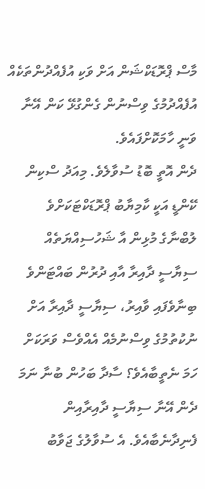މާސް ޕްރޮޑަކްޝަން އަށް ވަކި އުފެއްދުންތަކެއް އުފެއްދުމުގެ ވިސްނުން ގެންގުޅޭ ކަން އޭނާ ވަނީ ހާމަކޮށްފައެވެ.
ދެން އޮތީ ބޮޑު ސުވާލެވެ. މިއަދު ސްކިން ކޭންޑީ އަކީ ކާމިޔާބު ޕްރޮޑަކްޓަކަށްވެ ލުބްނާގެ މުޅިން އާ ޝަހުސިއްޔަތެއް ސިޔާސީ ދާއިރާ އާއި ދުރުން ބައްޓަންވެ ބިނާވެފައި ވާއިރު، ސިޔާސީ ދާއިރާ އަށް ނުކުތުމުގެ ވިސްނުމެއް އެއްވެސް ވަރަކަށް ހަމަ ނެތީބާއެވެ؟ ސާދާ ބަހުން ބުނާ ނަމަ ދެން އޭނާ ސިޔާސީ ދާއިރާއިން ފެނިދާނެބާއެވެ. އެ ސުވާލުގެ ޖަވާބު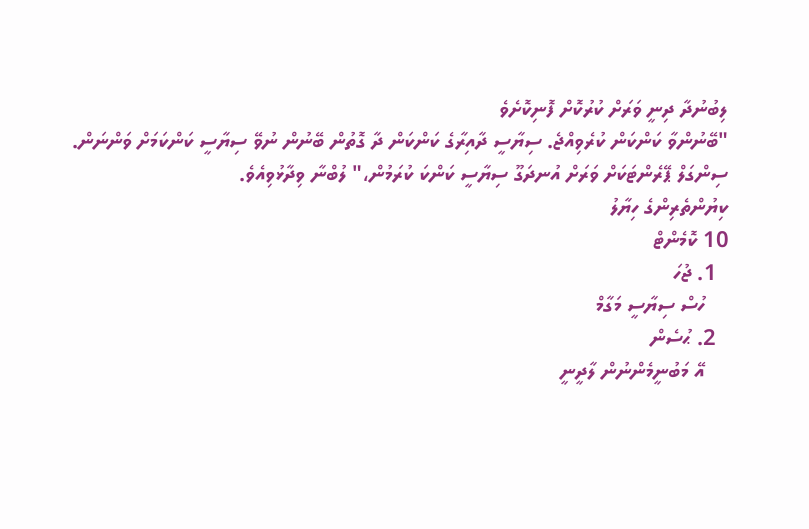ލިބުނުދާ ދިނީ ވަރަށް ކުރުކޮށް ފޮނިކޮށެވެ
"ބޭނުންވާ ކަންކަން ކުރެވިއްޖެ. ސިޔާސީ ދާއިރާގެ ކަންކަން ދާ ގޮތުން ބޭނުން ނުވޭ ސިޔާސީ ކަންކަމަށް ވަންނަން. ސިންގަލް ޕޭރެންޓަކަށް ވަރަށް އުނދަގޫ ސިޔާސީ ކަންކަ ކުރަމުން،" ލުބްނާ ވިދާޅުވިއެވެ.
ކިޔުންތެރިންގެ ހިޔާލު
10 ކޮމެންޓް
  1. ޖުހަ
    ހުސް ސިޔާސީ މަގާމް
  2. ޙުސެން
    އޭ މަބުނީމެންނުން ލާދީނީ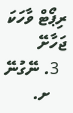ރިޕޯޓް ވާހަކަ ޖަހާށޭ
  3. ނޭގުނޭ
    ށ.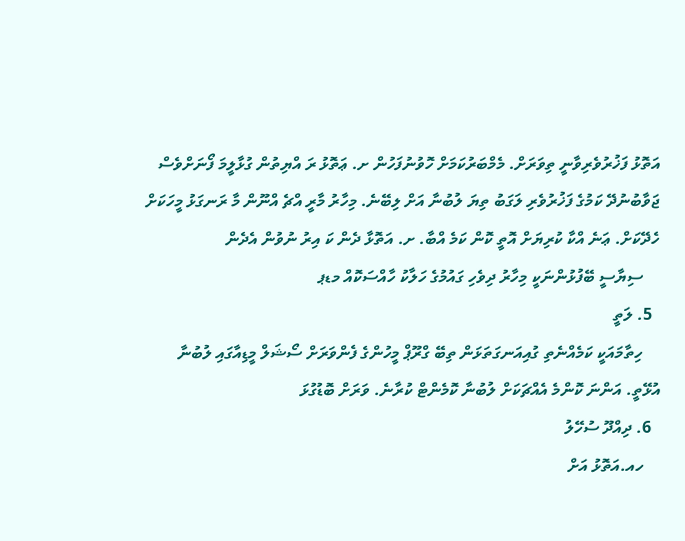އަތޮޅު ފަޚުރުވެރިވާނީ ތިވަރަށް. މެމްބަރުކަމަށް ހޮވުނުފަހުން ށ. ޢަތޮޅު ރަ އްޔިތުން ގުޅާލީމަ ފޯނަށްވެސް ޖަވާބުނުދޭ ކަމުގެ ފަޚުރުވެރި ލަގަބު ތިޔަ ލުބުނާ އަށް ލިބޭނެ. މިހާރު މާރީ އްޗެ އްނޫން މާ ރަނގަޅު މީހަކަށް ހެދޭކަށް. ޢަނެ އްކާ ކުރިޔަށް އޮތީ ކޮން ކަމެ އްބާ. ށ. އަތޮޅާ ދެން ކަ އިރު ނުވުން އެދެން
    ސިޔާސީ ބޭފުޅުންނަކީ މިހާރު ދިވެހި ގައުމުގެ ހަލާކު ހާއްސަކޮއް މޑޕ
  5. ލަތީ
    ހިތާމައަކީ ކަމެއްނެތި ގުއިއަނގަތަޅަން ތިބޭ ގްރޫޕް މީހުންގެ ފެންވަރަށް ސޯޝަލް މީޑިއާގައި ލުބުނާ އުޅޭތީ. އަންނަ ކޮންމެ އެއްޗަކަށް ލުބުނާ ކޮމެންޓް ކުރާނެ. ވަރަށް ބޮޑުގުޅަ
  6. ދިއްދޫ ސުހޭލު
    ހއ.އަތޮޅު އަށް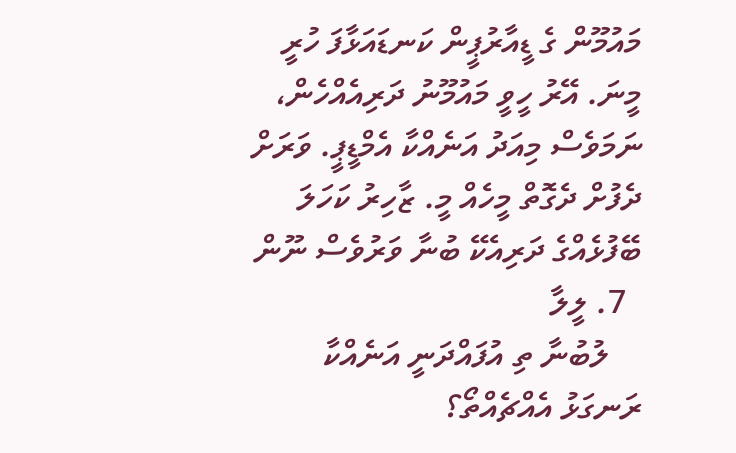މައުމޫން ގެ ޑީއާރުޕީން ކަނޑައަޅާފަ ހުރީ މީނަ. އޭރު ހީވީ މައުމޫނު ދަރިއެއްހެން، ނަމަވެސް މިއަދު އަނެއްކާ އެމްޑީޕީ. ވަރަށް ދެފުށް ދެގޮތް މީހެއް މީ. ޒާހިރު ކަހަލަ ބޭފުޅެއްގެ ދަރިއެކޭ ބުނާ ވަރުވެސް ނޫން
  7. ލީލާ
    ލުބުނާ ތި އުފައްދަނީ އަނެއްކާ ރަނގަޅު އެއްޗެއްތޯ؟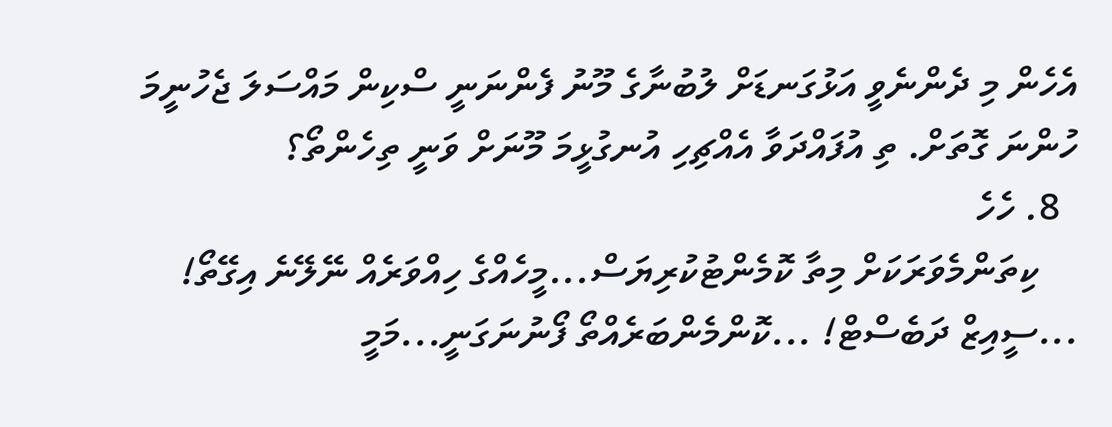އެހެން މި ދެންނެވީ އަޅުގަނޑަށް ލުބުނާގެ މޫނު ފެންނަނީ ސްކިން މައްސަލަ ޖެހުނީމަ ހުންނަ ގޮތަށް. ތި އުފައްދަވާ އެއްޗިހި އުނގުޅީމަ މޫނަށް ވަނީ ތިހެންތޯ؟
  8. ހެހެ
    ކިތަންމެވަރަކަށް މިތާ ކޮމެންޓުކުރިޔަސް...މީހެއްގެ ހިއްވަރެއް ނޭލޭނެ އިގޭތޯ! ...ސީއިޒް ދަބެސްޓް! ...ކޮންމެންބަރެއްތޯ ފޯނުނަގަނީ...މަމީ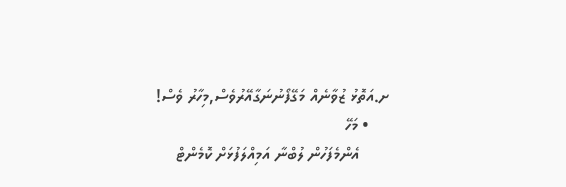ށ.އަތޮޅު ޒުވާނެއް މަގޭފޯނުނަގާއޭރުވެސް,މިހާރު ވެސް!
    • މަހޭ
      އެންމެފަހުން ލުބްނާ އަމިއްލަފުޅަށް ކޮމެންޓް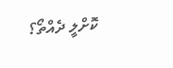ކޮށްލީ ދެއްތޯ؟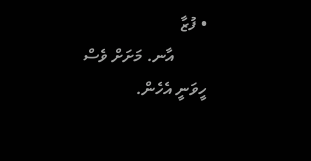• ފުޒާ
        އާނ. މަށަށް ވެސް ހީވަނީ އެހެން.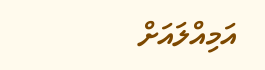އަމިއްލައަށް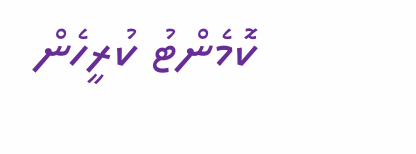ކޮމެންޓު ކުރީހެން